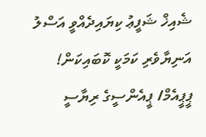ޝެއިޚް ޝަފީޢު ކިޔައިދެއްވީ އަސްލު އަނިޔާވެރި ކަމަކީ ކޮބައިކަން!
ޕީޕީއެމް/ ޕީއެންސީގެ ރިޔާސީ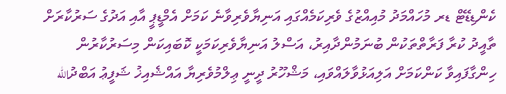ކެންޑިޑޭޓް ޑރ މުހައްމަދު މުއިއްޒުގެ ވެރިކަމެއްގައި އަނިޔާވެރިވާނެ ކަމަށް އެމްޑީޕީ އާއި އަދުގެ ސަރުކާރަށް ތާއީދު ކުރާ ފަރާތްތަކުން ބުނަމުންދާއިރު، އަސްލު އަނިޔާވެރިކަމަކީ ކޮބައިކަން މިސަރުކާރުން ހިންގާފައިވާ ކަންކަމަށް އަލިއަޅުވާލައްވައި، މަޝްހޫރު ދީނީ ޢިލްމުވެރިޔާ އައްޝެއިޚު ޝަފީޢު އަބްދުالله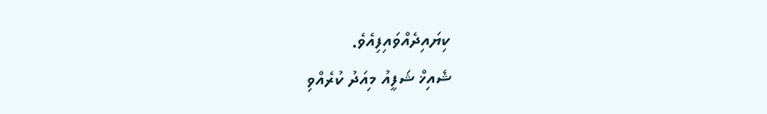ކިޔައިދެއްވައިފިއެވެ.
ޝެއިޚް ޝަފީއު މިއަދު ކުރެއްވި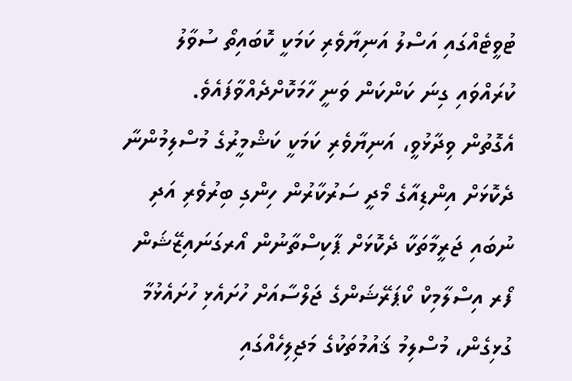ޓުވީޓެއްގައި އަސްލު އަނިޔާވެރި ކަމަކީ ކޮބައިތޯ ސުވާލު ކުރައްވައި ގިނަ ކަންކަން ވަނީ ހާމަކޮށްދެއްވާފައެވެ.
އެގޮތުން ވިދާޅުވީ، އަނިޔާވެރި ކަމަކީ ކަޝްމީރުގެ މުސްލިމުންނާ ދެކޮޅަށް އިންޑިއާގެ މޯދީ ސަރުކާރުން ހިންގި ބިރުވެރި އަދި ނުބައި ޖަރީމާތަކާ ދެކޮޅަށް ޕާކިސްތާނުން އޯރގަނައިޒޭޝަން ފޯރ އިސްލާމިކް ކޯޕަރޭޝަންގެ ޖަލްސާއަށް ހުށައެޅި ހުށައެޅުމާ ގުޅިގެން، މުސްލިމު ޤައުމުތަކުގެ މަޖިލިހެއްގައި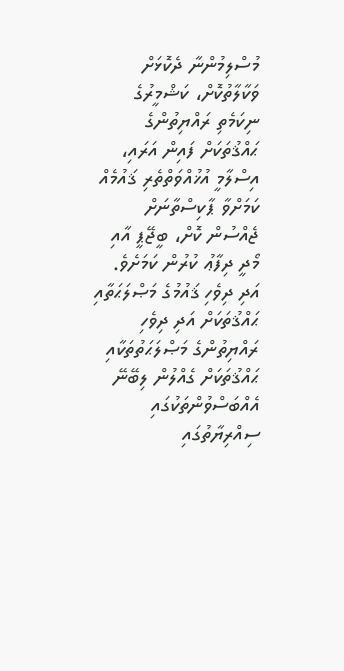މުސްލިމުންނާ ދެކޮޅަށް ވަކާލާތުކޮށް، ކަޝްމީރުގެ ނިކަމެތި ރައްޔިތުންގެ ޙައްޤުތަކަށް ފައިން އަރައި، އިސްލާމީ އުޚުއްވަތްތެރި ޤައުމެއް ކަމަށްވާ ޕާކިސްތާނަށް ޖެއްސުން ކޮށް، ބީޖޭޕީ އާއި މޯދީ ދިފާޢު ކުރުން ކަމަށެވެ.
އަދި ދިވެހި ޤައުމުގެ މަޞްލަޙަތާއި ޙައްޤުތަކަށް އަދި ދިވެހި ރައްޔިތުންގެ މަޞްލަޙަތުތަކާއި ޙައްޤުތަކަށް ގެއްލުން ލިބޭނޭ އެއްބަސްވުންތަކުގައި ސިއްރިޔާތުގައި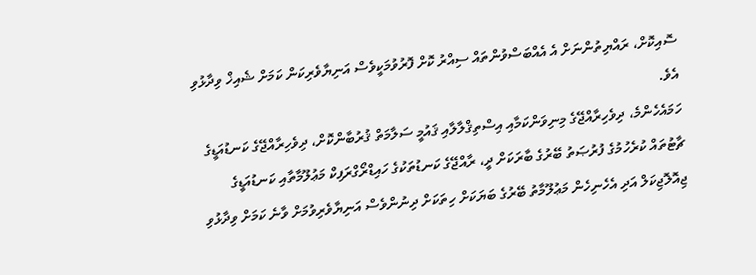ސޮއިކޮށް، ރައްޔިތުންނަށް އެ އެއްބަސްވުންތައް ސިއްރު ކޮށް ފޮރުވުމަކީވެސް އަނިޔާވެރިކަން ކަމަށް ޝެއިޚް ވިދާޅުވި އެވެ.
ހަމައެހެންމެ، ދިވެހިރާއްޖޭގެ މިނިވަންކަމާއި އިސްތިޤްލާލާއި ޤައުމީ ސަލާމަތް ޤުރުބާންކޮށް، ދިވެހިރާއްޖޭގެ ކަނޑުއަޑީގެ ޗާޓުތައް ކުރެހުމުގެ ފުރުޞަތު ބޭރުގެ ބާރަކަށް ދީ، ރާއްޖޭގެ ކަނޑުތަކުގެ ހައިޑްރޯގްރަފިކް މަޢުލޫމާތާއި ކަނޑުއަޑީގެ ޖިއޮލޮޖިކަލް އަދި އެހެނިހެން މަޢުލޫމާތު ބޭރުގެ ބަޔަކަށް ހިތަކަށް ދިނުންވެސް އަނިޔާވެރިވުމަށް ވާނެ ކަމަށް ވިދާޅުވި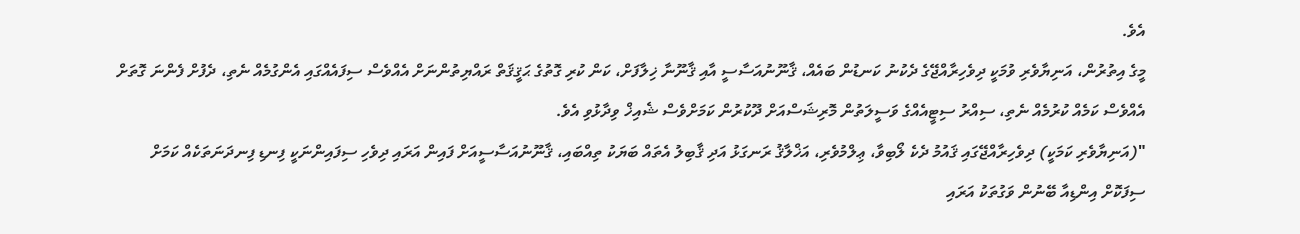އެވެ.
މީގެ އިތުރުން، އަނިޔާވެރި ވުމަކީ ދިވެހިރާއްޖޭގެ ދެކުނު ކަނޑުން ބައެއް، ޤާނޫނުއަސާސީ އާއި ޤާނޫނާ ޚިލާފަށް، ކަން ކުރި ގޮތުގެ ޙަޤީޤަތް ރައްޔިތުންނަށް އެއްވެސް ސިފައެއްގައި އެންގުމެއް ނެތި، ދެފުށް ފެންނަ ގޮތަށް އެއްވެސް ކަމެއް ކުރުމެއް ނެތި، ސިއްރު ސިޓީއެއްގެ ވަސީލަތުން މޮރިޝަސްއަށް ދޫކުރުން ކަމަށްވެސް ޝެއިޚް ވިދާޅުވި އެވެ.
"(އަނިޔާވެރި ކަމަކީ) ދިވެހިރާއްޖޭގައި ޤައުމު ދެކެ ލޯބިވާ، ޢިލްމުވެރި، އަޚްލާޤު ރަނގަޅު އަދި ޤާބިލު އެތައް ބަޔަކު ތިއްބައި، ޤާނޫނުއަސާސީއަށް ފައިން އަރައި ދިވެހި ސިފައިންނަކީ ފިނޑި ފިނދަނަތަކެއް ކަމަށް ސިފަކޮށް އިންޑިއާ ބޭނުން ވަގުތަކު އަރައި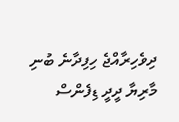ދިވެހިރާއްޖެ ހިފިދާނެ ބުނި މާރިޔާ ދީދީ ޑިފެންސް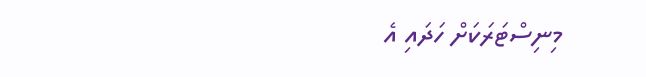މިނިސްޓަރަކަށް ހަދައި އެ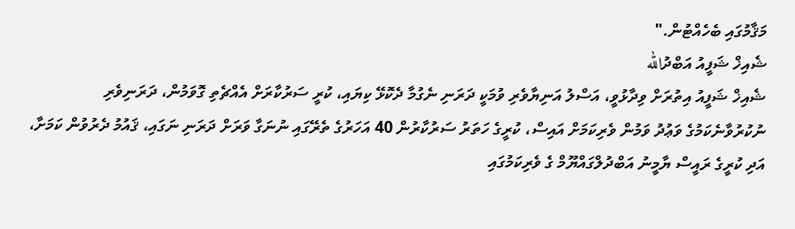މަޤާމުގައި ބެހެއްޓުން."
ޝެއިޚް ޝަފީއު އަބްދުالله
ޝެއިޚް ޝަފީއު އިތުރަށް ވިދާޅުވީ، އަސްލު އަނިޔާވެރި ވުމަކީ ދަރަނި ނެގުމާ ދެކޮޅޭ ކިޔައި، ކުރީ ސަރުކާރަށް އެއްޗެތި ގޮވަމުން، ދަރަނިވެރި ނުކުރުވާނެކަމުގެ ވަޢުދު ވަމުން ވެރިކަމަށް އައިސް، ކުރީގެ ހަތަރު ސަރުކާރުން 40 އަހަރުގެ ތެރޭގައި ނުނަގާ ވަރަށް ދަރަނި ނަގައި، ޤައުމު ދެރުވުން ކަމަށާ، އަދި ކުރީގެ ރައީސް ޔާމީނު އަބްދުލްގައްޔޫމް ގެ ވެރިކަމުގައި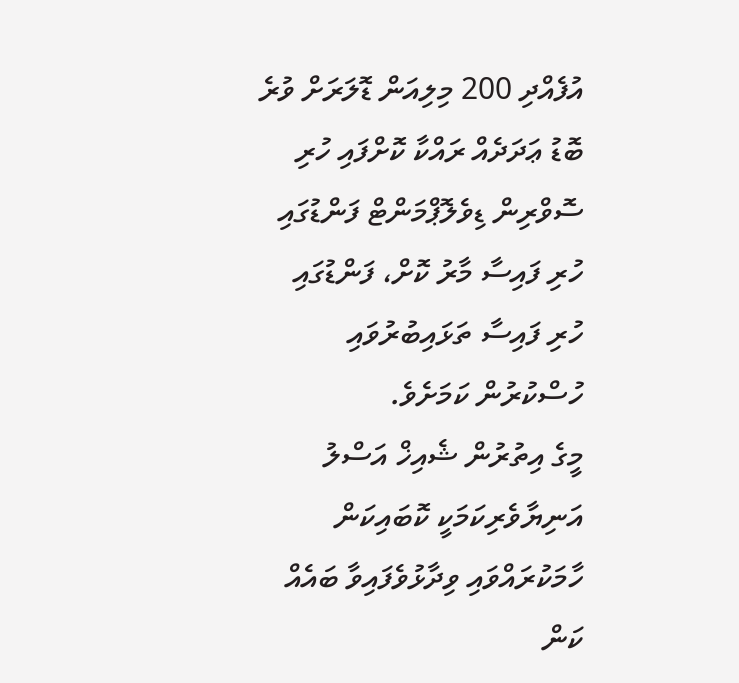އުފެއްދި 200 މިލިއަން ޑޮލަރަށް ވުރެ ބޮޑު ޢަދަދެއް ރައްކާ ކޮށްފައި ހުރި ސޮވްރިން ޑިވެލޮޕްމަންޓް ފަންޑުގައި ހުރި ފައިސާ މާރު ކޮށް، ފަންޑުގައި ހުރި ފައިސާ ތަޅައިބުރުވައި ހުސްކުރުން ކަމަށެވެ.
މީގެ އިތުރުން ޝެއިޚް އަސްލު އަނިޔާވެރިކަމަކީ ކޮބައިކަން ހާމަކުރައްވައި ވިދާޅުވެފައިވާ ބައެއް ކަން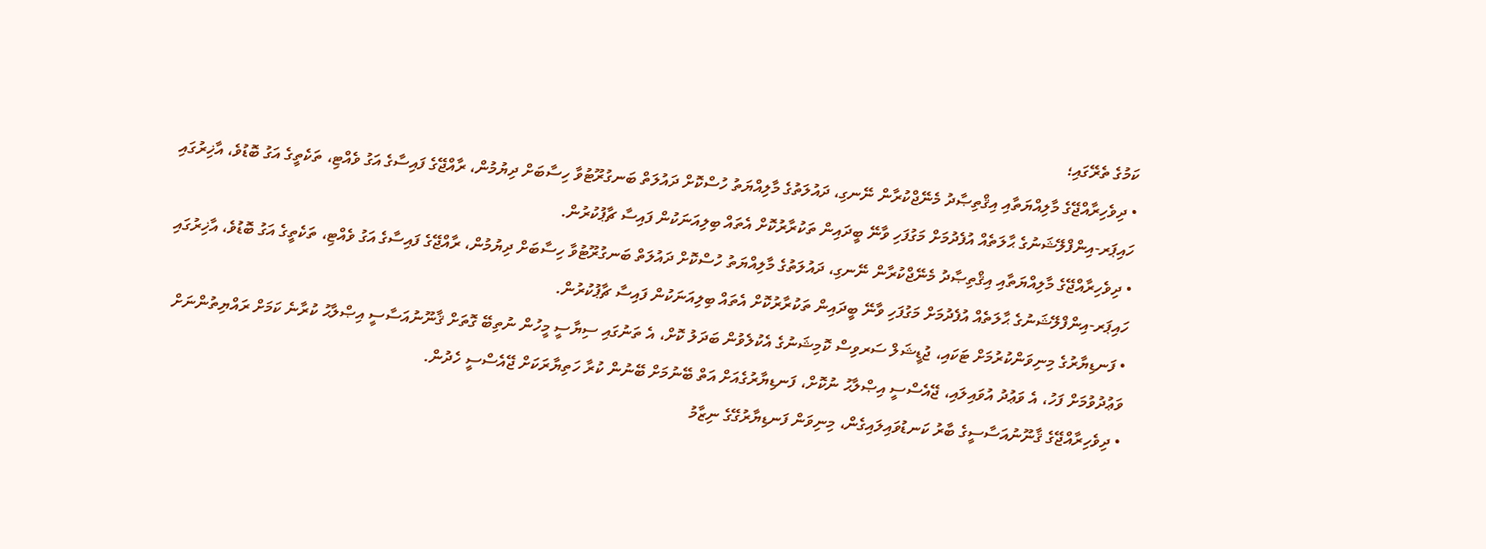ކަމުގެ ތެރޭގައި؛
• ދިވެހިރާއްޖޭގެ މާލިއްޔަތާއި އިޤްތިޞާދު މެނޭޖްކުރާން ނޭނގި، ދައުލަތުގެ މާލިއްޔަތު ހުސްކޮށް ދައުލަތް ބަނގުރޫޓުވާ ހިސާބަށް ދިޔުމުން، ރާއްޖޭގެ ފައިސާގެ އަގު ވެއްޓި، ތަކެތީގެ އަގު ބޮޑުވެ، އާޚިރުގައި ހައިޕަރ-އިންފްލޭޝަނުގެ ޙާލަތެއް އުފެދުމަށް މަގުފަހި ވާނޭ ބީދައިން ތަކުރާރުކޮށް އެތައް ބިލިއަނަކުން ފައިސާ ޗާޕުކުރުން.
• ދިވެހިރާއްޖޭގެ މާލިއްޔަތާއި އިޤްތިޞާދު މެނޭޖްކުރާން ނޭނގި، ދައުލަތުގެ މާލިއްޔަތު ހުސްކޮށް ދައުލަތް ބަނގުރޫޓުވާ ހިސާބަށް ދިޔުމުން، ރާއްޖޭގެ ފައިސާގެ އަގު ވެއްޓި، ތަކެތީގެ އަގު ބޮޑުވެ، އާޚިރުގައި ހައިޕަރ-އިންފްލޭޝަނުގެ ޙާލަތެއް އުފެދުމަށް މަގުފަހި ވާނޭ ބީދައިން ތަކުރާރުކޮށް އެތައް ބިލިއަނަކުން ފައިސާ ޗާޕުކުރުން.
• ފަނޑިޔާރުގެ މިނިވަންކުރުމަށް ޓަކައި، ޖުޑީޝަލް ސަރވިސް ކޮމިޝަނުގެ އެކުލެވުން ބަދަލު ކޮށް، އެ ތަނުގައި ސިޔާސީ މީހުން ނުތިބޭ ގޮތަށް ޤާނޫނުއަސާސީ އިޞްލާޙު ކުރާނެ ކަމަށް ރައްޔިތުންނަށް ވަޢުދުވުމަށް ފަހު، އެ ވަޢުދު އުވައިލައި، ޖޭއެސްސީ އިޞްލާޙު ނުކޮށް، ފަނޑިޔާރުގެއަށް އަތް ބޭނުމަށް ބޭނުން ކުރާ ހަތިޔާރަކަށް ޖޭއެސްސީ ހެދުން.
• ދިވެހިރާއްޖޭގެ ޤާނޫނުއަސާސީގެ ބާރު ކަނޑުވައިލައިގެން، މިނިވަން ފަނޑިޔާރުގޭގެ ނިޒާމު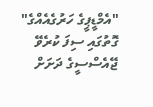"އެމްޑީޕީގެ ހަރުގެއެއްގެ" ގޮތުގައި ސިފަ ކުރެވޭ ޖޭއެސްސީގެ ދަށަށް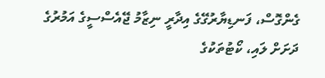ގެންގޮސް، ފަނޑިޔާރުގޭގެ އިދާރީ ނިޒާމު ޖޭއެސްސީގެ އަމުރުގެ ދަށަށް ލައި، ކޯޓުތަކުގެ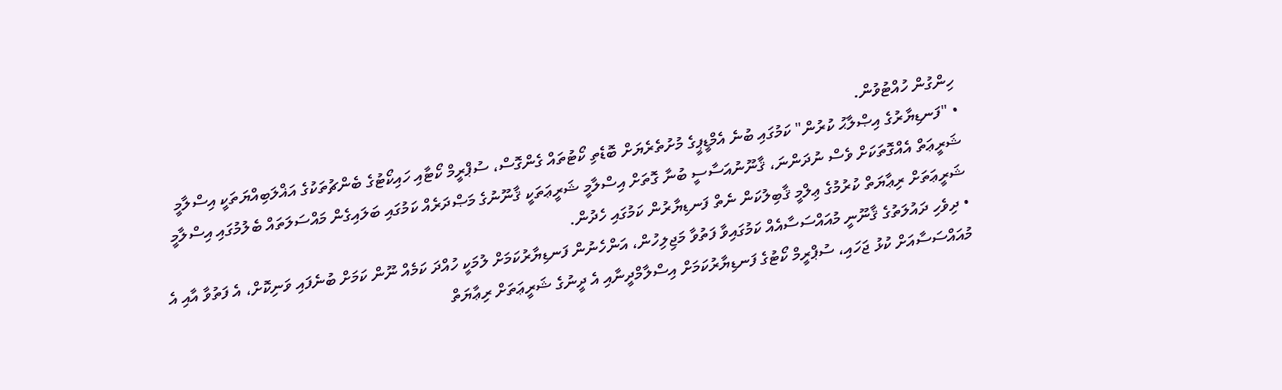ހިންގުން ހުއްޓުވުން.
• "ފަނޑިޔާރުގެ އިޞްލާޙު ކުރުން" ކަމުގައި ބުނެ އެމްޑީޕީގެ މުށުތެރެޔަށް ބޮޑެތި ކޯޓުތައް ގެންގޮސް، ސުޕްރީމް ކޯޓާއި ހައިކޯޓުގެ ބެންޗުތަކުގެ އަޣްލަބިއްޔަތަކީ އިސްލާމީ ޝަރީޢަތް އެއްގޮތަކަށް ވެސް ނުދަންނަ، ޤާނޫނުއަސާސީ ބުނާ ގޮތަށް އިސްލާމީ ޝަރީޢަތަކީ ޤާނޫނުގެ މަޞްދަރެއް ކަމުގައި ބަލައިގެން މައްސަލަތައް ބެލުމުގައި އިސްލާމީ ޝަރީޢަތަށް ރިޢާޔަތް ކުރުމުގެ ޢިލްމީ ޤާބިލުކަން ނެތް ފަނޑިޔާރުން ކަމުގައި ހެދުން.
• ދިވެހި ދައުލަތުގެ ޤާނޫނީ މުއައްސަސާއެއް ކަމުގައިވާ ފަތުވާ މަޖިލިހުން، އަންހެނުން ފަނޑިޔާރުކަމަށް ލުމަކީ ހުއްދަ ކަމެއް ނޫން ކަމަށް ބުނެފައި ވަނިކޮށް، އެ ފަތުވާ އާއި އެ މުއައްސަސާއަށް ކުޅު ޖަހައި، ސުޕްރީމް ކޯޓުގެ ފަނޑިޔާރުކަމަށް އިސްލާމްދީނާއި އެ ދީނުގެ ޝަރީޢަތަށް ރިޢާޔަތް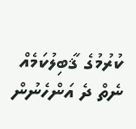ކުރުމުގެ ޤާބިލުކަމެއް ނެތް ދެ އަންހެނުން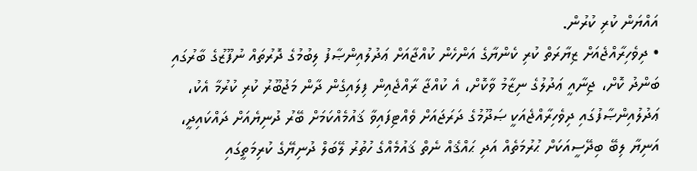އައްޔަން ކުރި ކުރުން.
• ދިވެހިރާއްޖެއަށް ޒިޔާރަތް ކުރި ކެންޔާގެ އަންހެން ކުއްޖާއަށް ޢަދުލުއިންޞާފު ލިބުމުގެ ދޮރުތައް ނުފޫޒުގެ ބާރުގައި ބަންދު ކޮށް، ޖިނާއީ ޢަދުލުގެ ނިޒާމު ވާކޮށް، އެ ކުއްޖާ ރާއްޖެއިން ފިލައިގެން ދާން މަޖުބޫރު ކުރި ކުރުމާ އެކު، ޢަދުލުއިންޞާފުގައި ދިވެހިރާއްޖެއަކީ ޞަދޫމުގެ ދަރަޖައަށް ވެއްޓިފައިވާ ޤައުމެއްކަމަށް ބޭރު ދުނިޔެއަށް ދައްކައިދީ، އަނިޔާ ލިބޭ ބިދޭސީއަކަށް ޙުރުމަތެއް އަދި ޙައްޤެއް ނެތް ޤައުމެއްގެ ހުތުރު ލޭބަލް ދުނިޔޭގެ ކުރިމަތީގައި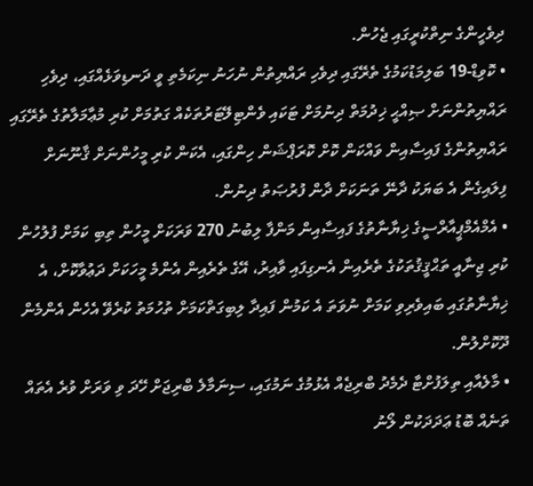ދިވެހީންގެ ނިތްކުރީގައި ޖެހުން.
• ކޮވިޑް-19 ބަލިމަޑުކަމުގެ ތެރޭގައި ދިވެހި ރައްޔިތުން ނުހަނު ނިކަމެތި ވީ ދަނޑިވަޅެއްގައި، ދިވެހި ރައްޔިތުންނަށް ޞިއްޙީ ޚިދުމަތް ދިނުމަށް ޓަކައި ވެންޓިލޭޓަރުތަކެއް ގަތުމަށް ކުރި މުޢާމަލާތުގެ ތެރޭގައި ރައްޔިތުންގެ ފައިސާއިން ވައްކަން ކޮށް ކޮރަޕްޝަން ހިންގައި، އެކަން ކުރި މީހުންނަށް ޤާނޫނަށް ފިލައިގެން އެ ބަޔަކު ދާނޭ ތަނަކަށް ދާން ފުރުޞަތު ދިނުން.
• އެމްއެމްޕީއާރްސީގެ ޚިޔާނާތުގެ ފައިސާއިން މަންފާ ލިބުނު 270 ވަރަކަށް މީހުން ތިބި ކަމަށް ފުލުހުން ކުރި ޖިނާއީ ތަޙްޤީޤުތަކުގެ ތެރެއިން އެނގިފައި ވާއިރު، އޭގެ ތެރެއިން އެންމެ މީހަކަށް ދަޢުވާކޮށް، އެ ޚިޔާނާތުގައި ބައިވެރިވި ކަމަށް ނުވަތަ އެ ކަމުން ފައިދާ ލިބިގަތްކަމަށް ތުހުމަތު ކުރެވޭ އެހެން އެންމެން ދޫކޮށްލުން.
• މާލެއާއި ތިލަފުށްޓާ ދެމެދު ބްރިޖެއް އެޅުމުގެ ނަމުގައި، ސިނަމާލެ ބްރިޖަށް ހޭދަ ވި ވަރަށް ވުރެ އެތައް ތަނެއް ބޮޑު ޢަދަދަކުން ލޯނު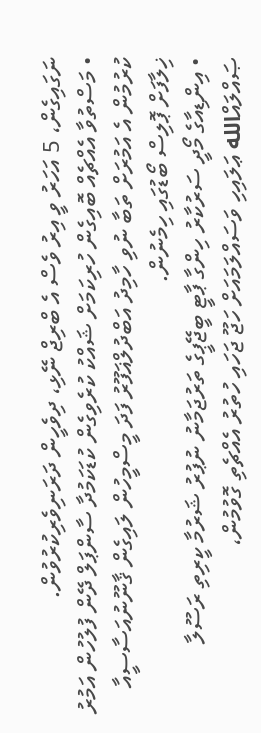ނަގައިގެން، 5 އަހަރު ވީ އިރު ވެސް އެ ބްރިޖް ނޭޅި، ދިވެހީން ދަރަނިވެރިކުރުވުން.
• މަސްތުވާ އެއްޗެއް ބޮއިގެން ހުރިކަމަށް ޝައްކު ކުރެވިގެން ކުޑަކަމުދާ ސާންޕަލް ދޭން ފުލުހުން އަމުރު ކުރުމުން އެ އަމުރަށް ތަބާ ނުވި ހާމިދު އަބްދުލްޣަފޫރު ފަދަ މީސްމީހުން ލައިގެން ޤާނޫނުއަސާސީއާ ޚިލާފަށް ޕޮލިސް ބޯޑުގައި ހިމެނުން.
• އިންޑިއާގެ މޯދީ ސަރުކާރު ހިންގާ ޕާޓީ ބީޖޭޕީގެ ތަރުޖަމާނު ނުޕުރު ޝަރުމާ ކީރިތި ރަސޫލާ ޞައްލައްالله ޢަލައިހި ވަސައްލަމައަށް ހަޖޫ ޖަހައި ހުތުރު އެއްޗެތި ގޮވުމުން،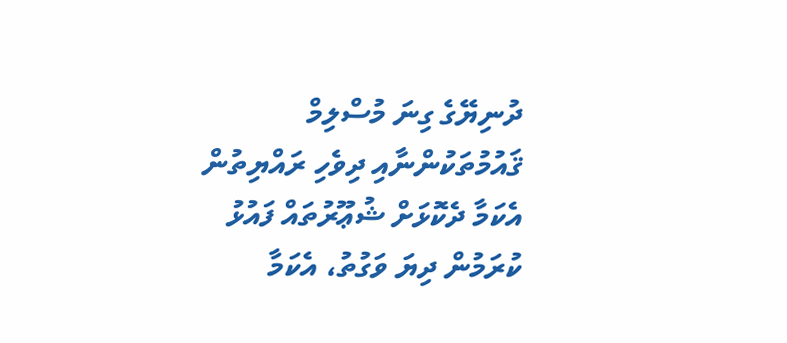ދުނިޔޭގެ ގިނަ މުސްލިމް ޤައުމުތަކުންނާއި ދިވެހި ރައްޔިތުން އެކަމާ ދެކޮޅަށް ޝުޢޫރުތައް ފައުޅު ކުރަމުން ދިޔަ ވަގުތު، އެކަމާ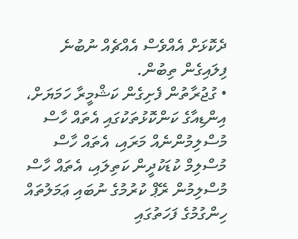ދެކޮޅަށް އެއްވެސް އެއްޗެއް ނުބުނެ ފިލައިގެން ތިބުން.
• ގުޖުރާތުން ފެށިގެން ކަޝްމީރާ ހަމަޔަށް، އިންޑިއާގެ ކަންކޮޅުތަކުގައި އެތައް ހާސް މުސްލިމުންނެއް މަރައި، އެތައް ހާސް މުސްލިމް ކުޑަކުދީން ކަތިލައި، އެތައް ހާސް މުސްލިމުން ރޭޕް ކުރުމުގެ ނުބައި ޢަމަލުތައް ހިންގުމުގެ ފަހަތުގައި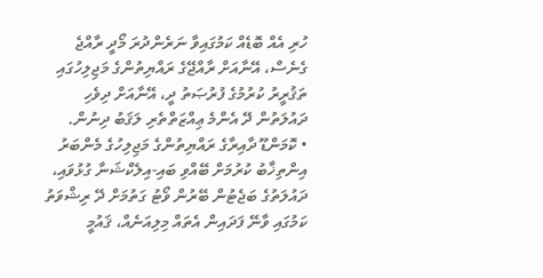ހުރި އެއް ބޮޑެއް ކަމުގައިވާ ނަރެންދުރަ މޯދީ ރާއްޖެ ގެނެސް، އޭނާއަށް ރާއްޖޭގެ ރައްޔިތުންގެ މަޖިލިހުގައި ތަޤުރީރު ކުރުމުގެ ފުރުޞަތު ދީ، އޭނާއަށް ދިވެހި ދައުލަތުން ދޭ އެންމެ ޢިއްޒަތްތެރި ލަޤަބު ދިނުން.
• ކޮމަންޑޫ ދާއިރާގެ ރައްޔިތުންގެ މަޖިލިހުގެ މެންބަރު އިންތިޚާބު ކުރުމަށް ބޭއްވި ބައި-އިލެކްޝަނާ ގުޅުވައި، ދައުލަތުގެ ބަޖެޓުން ބޭރުން ވޯޓު ގަތުމަށް ދޭ ރިޝްވަތު ކަމުގައި ވާނޭ ފަދައިން އެތައް މިލިއަނެއް، ޤައުމީ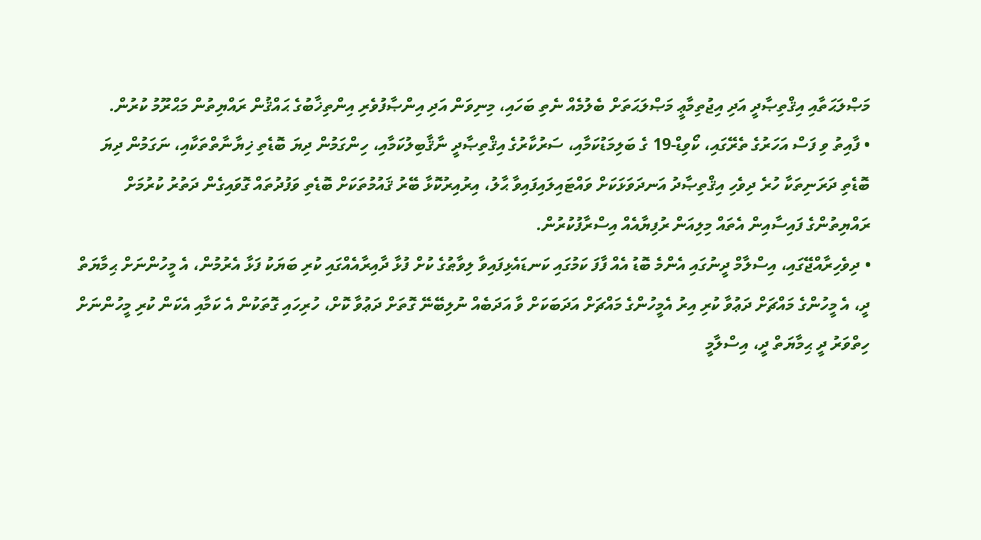މަޞްލަޙަތާއި އިޤްތިޞާދީ އަދި އިޖުތިމާޢީ މަޞްލަޙަތަށް ބެލުމެއް ނެތި ބަހައި، މިނިވަން އަދި އިންޞާފުވެރި އިންތިޚާބުގެ ޙައްޤުން ރައްޔިތުން މަޙްރޫމު ކުރުން.
• ފާއިތު ވި ފަސް އަހަރުގެ ތެރޭގައި، ކޯވިޑް-19 ގެ ބަލިމަޑުކަމާއި، ސަރުކާރުގެ އިޤްތިޞާދީ ނާޤާބިލުކަމާއި، ހިންގަމުން ދިޔަ ބޮޑެތި ޚިޔާނާތްތަކާއި، ނަގަމުން ދިޔަ ބޮޑެތި ދަރަނިތަކާ ހުރެ ދިވެހި އިޤްތިޞާދު އަނދަވަޅަކަށް ވައްޓައިލައިފައިވާ ޙާލު، އިރުއިރުކޮޅާ ބޭރު ޤައުމުތަކަށް ބޮޑެތި ވަފުދުތައް ގޮވައިގެން ދަތުރު ކުރުމަށް ރައްޔިތުންގެ ފައިސާއިން އެތައް މިލިއަން ރުފިޔާއެއް އިސްރާފުކުރުން.
• ދިވެހިރާއްޖޭގައި، އިސްލާމް ދީނުގައި އެންމެ ބޮޑު އެއް ފާފަ ކަމުގައި ކަނޑައެޅިފައިވާ ލިވާޠުގެ ކުށް ފުޅާ ދާއިރާއެއްގައި ކުރި ބަޔަކު ފަޅާ އެރުމުން، އެ މީހުންނަށް ޙިމާޔަތް ދީ، އެ މީހުންގެ މައްޗަށް ދަޢުވާ ކުރި އިރު އެމީހުންގެ މައްޗަށް އަދަބަކަށް ވާ އަދަބެއް ނުލިބޭނޭ ގޮތަށް ދަޢުވާ ކޮށް، ހުރިހައި ގޮތަކުން އެ ކަމާއި އެކަން ކުރި މީހުންނަށް ހިތްވަރު ދީ ޙިމާޔަތް ދީ، އިސްލާމީ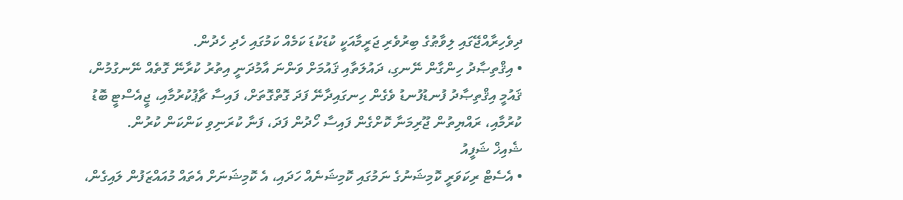ދިވެހިރާއްޖޭގައި ލިވާޠުގެ ބިރުވެރި ޖަރީމާއަކީ ކުޑަކުޑަ ކަމެއް ކަމުގައި ހެދި ހެދުން.
• އިޤްތިޞާދު ހިންގާން ނޭނގި، ދައުލަތާއި ޤައުމަށް ވަންނަ އާމުދަނީ އިތުރު ކުރާނޭ ގޮތެއް ނޭނގުމުން، ޤައުމީ އިޤްތިޞާދު ފުނޑުފުނޑު ވެގެން ހިނގައިދާނޭ ފަދަ ގޮތްގޮތަށް، ފައިސާ ޗާޕުކުރުމާއި، ޖީއެސްޓީ ބޮޑު ކުރުމާއި، ރައްޔިތުން ޖޫރިމަނާ ކޮށްގެން ފައިސާ ހޯދުން ފަދަ، ފަނާ ކުރަނިވި ކަންކަން ކުރުން.
ޝެއިޚް ޝަފީއު
• އެސެޓް ރިކަވަރީ ކޮމިޝަނުގެ ނަމުގައި ކޮމިޝަނެއް ހަދައި، އެ ކޮމިޝަނަށް އެތައް މުއައްޒަފުން ލައިގެން،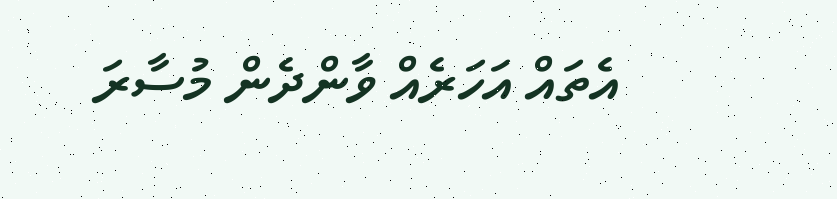އެތައް އަހަރެއް ވާންދެން މުސާރަ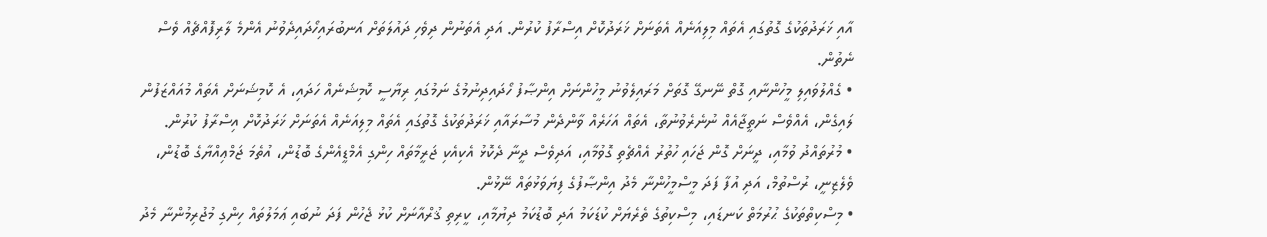އާއި ޚަރަދުތަކުގެ ގޮތުގައި އެތައް މިލިއަނެއް އެތަނަށް ޚަރަދުކޮށް އިސްރާފު ކުރުން. އަދި އެތަނުން ދިވެހި ދައުލަތަށް އަނބުރައިހޯދައިދެވުނު އެންމެ ލާރިފޮއްޗެއް ވެސް ނެތުން.
• ގެއްލުވައިލި މީހުންނާއި ގޮތް ނޭނގޭ ގޮތަށް މަރައިލެވުނު މީހުންނަށް އިންޞާފު ހޯދައިދިނުމުގެ ނަމުގައި ރިޔާސީ ކޮމިޝަނެއް ހަދައި، އެ ކޮމިޝަނަށް އެތައް މުއައްޒަފުން ލައިގެން، އެއްވެސް ނަތީޖާއެއް ނުނެރެވުނުތާ، އެތައް އަހަރެއް ވާންދެން މުސާރައާއި ޚަރަދުތަކުގެ ގޮތުގައި އެތައް މިލިއަނެއް އެތަނަށް ޚަރަދުކޮށް އިސްރާފު ކުރުން.
• މުރުތައްދު ވުމާއި، ދީނަށް ގޮން ޖަހައި ހުތުރު އެއްޗެތި ގޮވުމާއި، އަދިވެސް ދީނާ ދެކޮޅު އެކިއެކި ޖަރީމާތައް ހިންގި އެމްޑީއެންގެ ބޮޑުން، އުތެމަ ޖަމްޢިއްޔާގެ ބޮޑުން، ވެލެޒިނީ، ރުސްތުމް، އަދި އުފާ ފަދަ މީސްމީހުންނާ މެދު އިންޞާފުގެ ފިޔަވަޅުތައް ނޭޅުން.
• މިސްކިތްތަކުގެ ޙުރުމަތް ކަނޑައި، މިސްކިތުގެ ތެރެޔަށް ކުޑަކަމު އަދި ބޮޑުކަމު ދިޔުމާއި، ކީރިތި ޤުރްއާނަށް ކުޅު ޖެހުން ފަދަ ނުބައި ޢަމަލުތައް ހިންގި މުޖުރިމުންނާ މެދު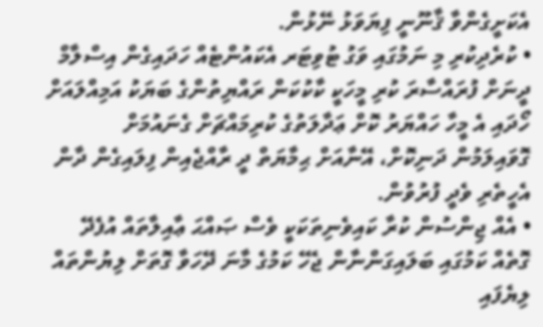އެކަށީގެންވާ ޤާނޫނީ ފިޔަވަޅު ނޭޅުން.
• ކުރެދިކުރި މި ނަމުގައި ވަގު ޓުވިޓަރ އެކައުންޓެއް ހަދައިގެން އިސްލާމް ދީނަށް ފުރައްސާރަ ކުރި މީހަކީ ކާކުކަން ރައްޔިތުންގެ ބަޔަކު އަމިއްލައަށް ހޯދައި އެ މީހާ ހައްޔަރު ކޮށް ޢަދާލަތުގެ ކުރިމައްޗަށް ގެނައުމަށް ގޮވައިލަމުން ދަނިކޮށް، އޭނާއަށް ޙިމާޔަތް ދީ ރާއްޖެއިން ފިލައިގެން ދާން އެހީތެރި ވެދީ ފުރުވުން.
• އެއް ޖިންސުން ކުރާ ކައިވެނިތަކަކީ ވެސް ޞައްޙަ ޢާއިލާތައް އުފެދޭ ގޮތެއް ކަމުގައި ބަލައިގަންނާން ޖެހޭ ކަމުގެ މާނަ ދޭހަވާ ގޮތަށް ލިޔުންތައް ލިޔެފައި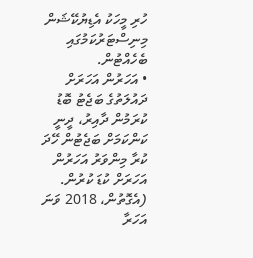ހުރި މީހަކު އެޑިޔުކޭޝަން މިނިސްޓަރުކަމުގައި ބެހެއްޓުން.
• އަހަރުން އަހަރަށް ދައުލަތުގެ ބަޖެޓު ބޮޑު ކުރަމުން ދާއިރު، ދީނީ ކަންކަމަށް ބަޖެޓުން ހޭދަ ކުރާ މިންވަރު އަހަރުން އަހަރަށް ކުޑަ ކުރުން. (އެގޮތުން، 2018 ވަނަ އަހަރާ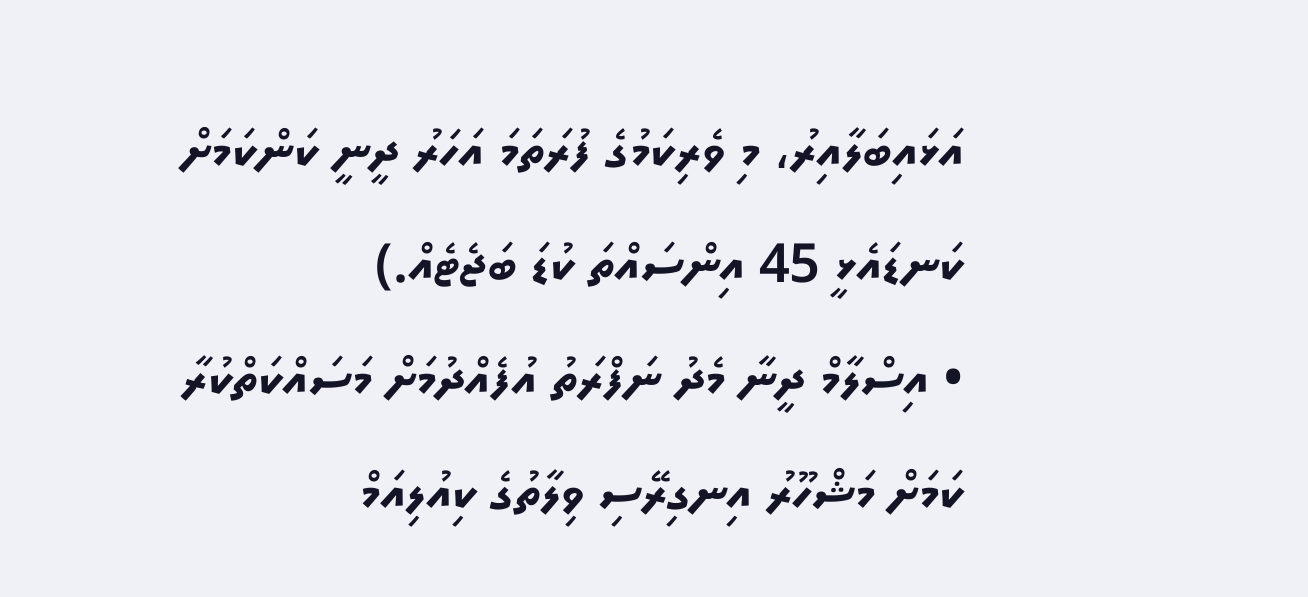އަޅައިބަލާއިރު، މި ވެރިކަމުގެ ފުރަތަމަ އަހަރު ދީނީ ކަންކަމަށް ކަނޑައެޅީ 45 އިންސައްތަ ކުޑަ ބަޖެޓެއް.)
• އިސްލާމް ދީނާ މެދު ނަފްރަތު އުފެއްދުމަށް މަސައްކަތްކުރާ ކަމަށް މަޝްހޫރު އިނގިރޭސި ވިލާތުގެ ކިއުލިއަމް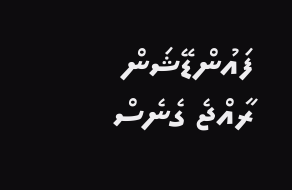ފައުންޑޭޝަން ރާއްޖެ ގެނެސް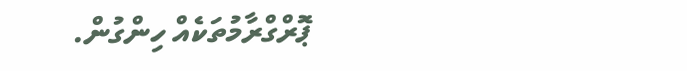ޕޮރްގްރާމުތަކެއް ހިންގުން.